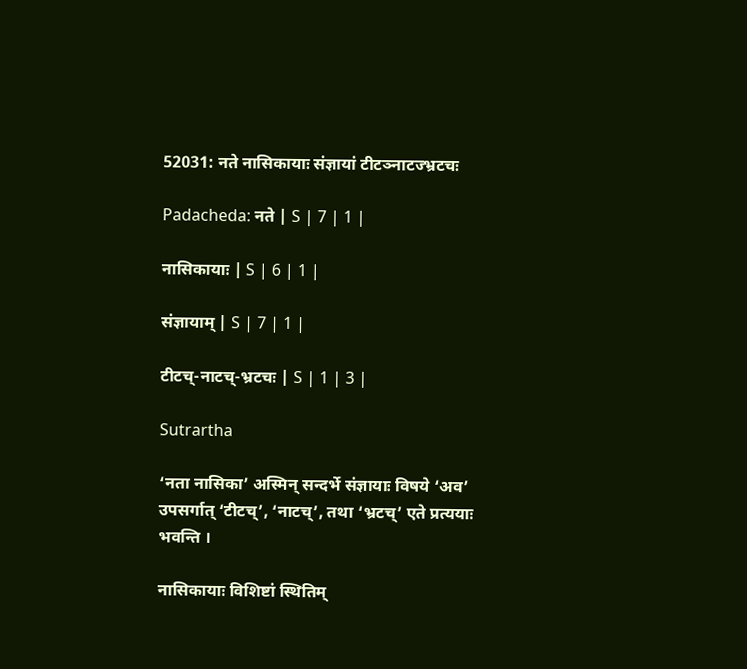52031: नते नासिकायाः संज्ञायां टीटञ्नाटज्भ्रटचः

Padacheda: नते | S | 7 | 1 |

नासिकायाः | S | 6 | 1 |

संज्ञायाम् | S | 7 | 1 |

टीटच्-नाटच्-भ्रटचः | S | 1 | 3 |

Sutrartha

‘नता नासिका’ अस्मिन् सन्दर्भे संज्ञायाः विषये ‘अव’ उपसर्गात् ‘टीटच्’, ‘नाटच्’, तथा ‘भ्रटच्’ एते प्रत्ययाः भवन्ति ।

नासिकायाः विशिष्टां स्थितिम्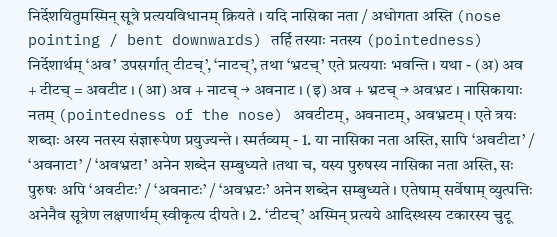निर्देशयितुमस्मिन् सूत्रे प्रत्ययविधानम् क्रियते । यदि नासिका नता / अधोगता अस्ति (nose pointing / bent downwards) तर्हि तस्याः नतस्य (pointedness) निर्देशार्थम् ‘अव’ उपसर्गात् टीटच्’, ‘नाटच्’, तथा ‘भ्रटच्’ एते प्रत्ययाः भवन्ति । यथा - (अ) अव + टीटच् = अवटीट । (आ) अव + नाटच् → अवनाट । (इ) अव + भ्रटच् → अवभ्रट । नासिकायाः नतम् (pointedness of the nose) अवटीटम्, अवनाटम्, अवभ्रटम् । एते त्रयः शब्दाः अस्य नतस्य संज्ञारूपेण प्रयुज्यन्ते । स्मर्तव्यम् - 1. या नासिका नता अस्ति, सापि ‘अवटीटा’ / ‘अवनाटा’ / ‘अवभ्रटा’ अनेन शब्देन सम्बुध्यते ।तथा च, यस्य पुरुषस्य नासिका नता अस्ति, सः पुरुषः अपि ‘अवटीटः’ / ‘अवनाटः’ / ‘अवभ्रटः’ अनेन शब्देन सम्बुध्यते । एतेषाम् सर्वेषाम् व्युत्पत्तिः अनेनैव सूत्रेण लक्षणार्थम् स्वीकृत्य दीयते । 2. ‘टीटच्’ अस्मिन् प्रत्यये आदिस्थस्य टकारस्य चुटू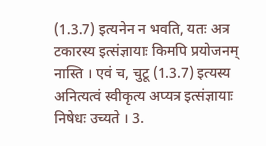(1.3.7) इत्यनेन न भवति, यतः अत्र टकारस्य इत्संज्ञायाः किमपि प्रयोजनम् नास्ति । एवं च, चुटू (1.3.7) इत्यस्य अनित्यत्वं स्वीकृत्य अप्यत्र इत्संज्ञायाः निषेधः उच्यते । 3.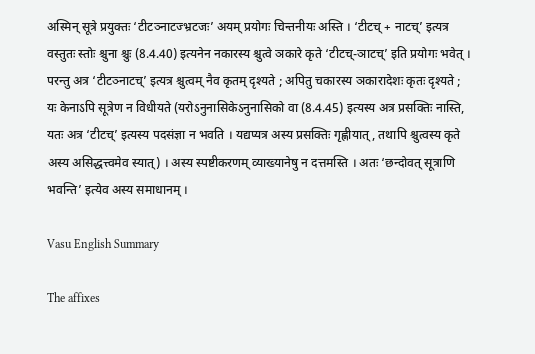अस्मिन् सूत्रे प्रयुक्तः ‘टीटञ्नाटज्भ्रटजः’ अयम् प्रयोगः चिन्तनीयः अस्ति । ‘टीटच् + नाटच्’ इत्यत्र वस्तुतः स्तोः श्चुना श्चुः (8.4.40) इत्यनेन नकारस्य श्चुत्वे ञकारे कृते ‘टीटच्-ञाटच्’ इति प्रयोगः भवेत् । परन्तु अत्र ‘टीटञ्नाटच्’ इत्यत्र श्चुत्वम् नैव कृतम् दृश्यते ; अपितु चकारस्य ञकारादेशः कृतः दृश्यते ; यः केनाऽपि सूत्रेण न विधीयते (यरोऽनुनासिकेऽनुनासिको वा (8.4.45) इत्यस्य अत्र प्रसक्तिः नास्ति, यतः अत्र ‘टीटच्’ इत्यस्य पदसंज्ञा न भवति । यद्यप्यत्र अस्य प्रसक्तिः गृह्णीयात्, तथापि श्चुत्वस्य कृते अस्य असिद्धत्त्वमेव स्यात्) । अस्य स्पष्टीकरणम् व्याख्यानेषु न दत्तमस्ति । अतः ‘छन्दोवत् सूत्राणि भवन्ति’ इत्येव अस्य समाधानम् ।

Vasu English Summary

The affixes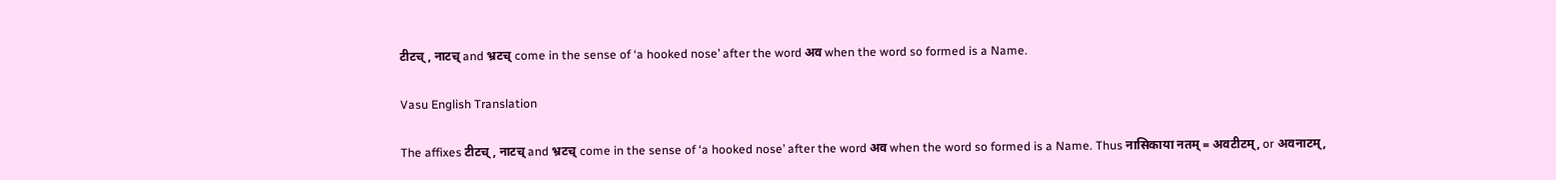टीटच् , नाटच् and भ्रटच् come in the sense of ‘a hooked nose’ after the word अव when the word so formed is a Name.

Vasu English Translation

The affixes टीटच् , नाटच् and भ्रटच् come in the sense of ‘a hooked nose’ after the word अव when the word so formed is a Name. Thus नासिकाया नतम् = अवटीटम्, or अवनाटम्,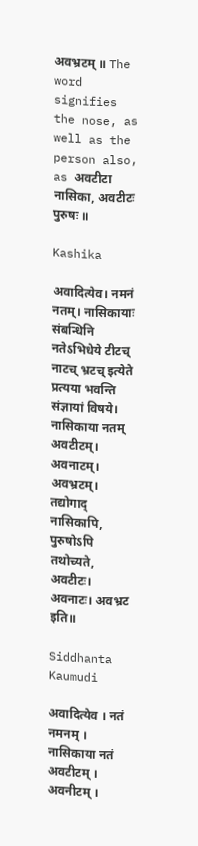अवभ्रटम् ॥ The word signifies the nose, as well as the person also, as अवटीटा नासिका, अवटीटः पुरुषः ॥

Kashika

अवादित्येव। नमनं नतम्। नासिकायाः संबन्धिनि नतेऽभिधेये टीटच् नाटच् भ्रटच् इत्येते प्रत्यया भवन्ति संज्ञायां विषये। नासिकाया नतम् अवटीटम्। अवनाटम्। अवभ्रटम्। तद्योगाद् नासिकापि, पुरुषोऽपि तथोच्यते, अवटीटः। अवनाटः। अवभ्रट इति॥

Siddhanta Kaumudi

अवादित्येव । नतं नमनम् । नासिकाया नतं अवटीटम् । अवनीटम् ।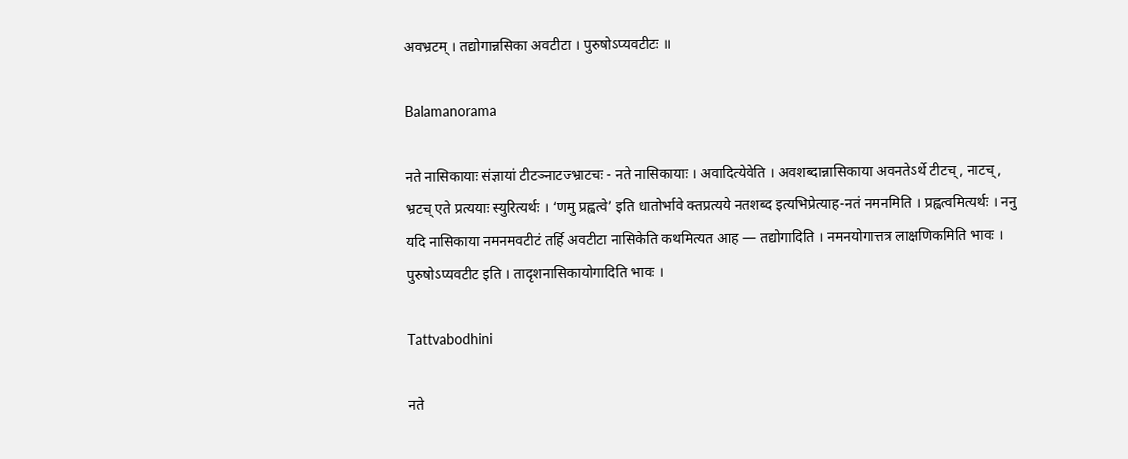अवभ्रटम् । तद्योगान्नसिका अवटीटा । पुरुषोऽप्यवटीटः ॥

Balamanorama

नते नासिकायाः संज्ञायां टीटञ्नाटज्भ्राटचः - नते नासिकायाः । अवादित्येवेति । अवशब्दान्नासिकाया अवनतेऽर्थे टीटच्, नाटच्, भ्रटच् एते प्रत्ययाः स्युरित्यर्थः । ‘णमु प्रह्वत्वे’ इति धातोर्भावे क्तप्रत्यये नतशब्द इत्यभिप्रेत्याह-नतं नमनमिति । प्रह्वत्वमित्यर्थः । ननु यदि नासिकाया नमनमवटीटं तर्हि अवटीटा नासिकेति कथमित्यत आह — तद्योगादिति । नमनयोगात्तत्र लाक्षणिकमिति भावः । पुरुषोऽप्यवटीट इति । तादृशनासिकायोगादिति भावः ।

Tattvabodhini

नते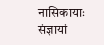नासिकायाः संज्ञायां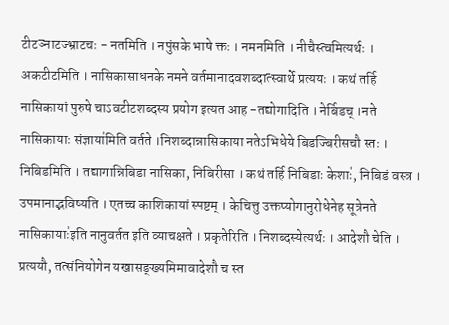टीटञ्नाटज्भ्राटचः - नतमिति । नपुंसके भाषे क्तः । नमनमिति । नीचैस्त्वमित्यर्थः । अकटीटमिति । नासिकासाधनके नमने वर्तमानादवशब्दात्स्वार्थे प्रत्ययः । कथं तर्हि नासिकायां पुरुषे चाऽवटीटशब्दस्य प्रयोग इत्यत आह -तद्योगादिति । नेर्बिडच् ।नते नासिकायाः संज्ञाया॑मिति वर्तते ।निशब्दान्नासिकाया नतेऽभिधेये बिडज्बिरीसचौ स्तः । निबिडमिति । तद्यागान्निबिडा नासिका, निबिरीसा । कथं तर्हि निबिडाः केशाः॑, निबिडं वस्त्र । उपमानाद्भविष्यति । एतच्च काशिकायां स्पष्टम् । केचित्तु उक्तप्योगानुरोधेनेह सूत्रेनते नासिकायाः॑इति नानुवर्तत इति व्याचक्षते । प्रकृतेरिति । निशब्दस्येत्यर्थः । आदेशौ चेति । प्रत्ययौ, तत्संनियोगेन यखासङ्ख्यमिमावादेशौ च स्त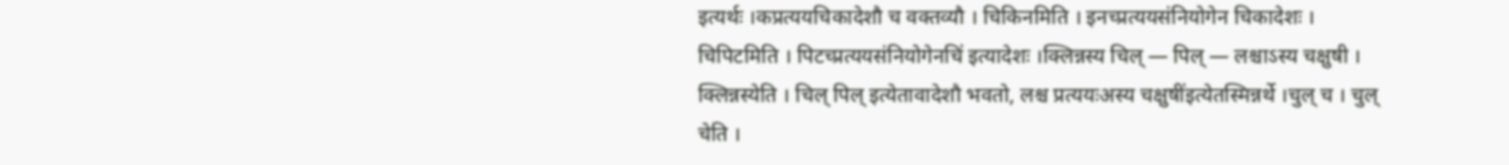इत्यर्थः ।कप्रत्ययचिकादेशौ च वक्तव्यौ । चिकिनमिति । इनच्प्रत्ययसंनियोगेन चिकादेशः । चिपिटमिति । पिटच्प्रत्ययसंनियोगेनचि॑ इत्यादेशः ।क्लिन्नस्य चिल् — पिल् — लश्चाऽस्य चक्षुषी । क्लिन्नस्येति । चिल् पिल् इत्येतावादेशौ भवतो, लश्च प्रत्ययःअस्य चक्षुषी॑इत्येतस्मिन्नर्थे ।चुल् च । चुल् चेति ।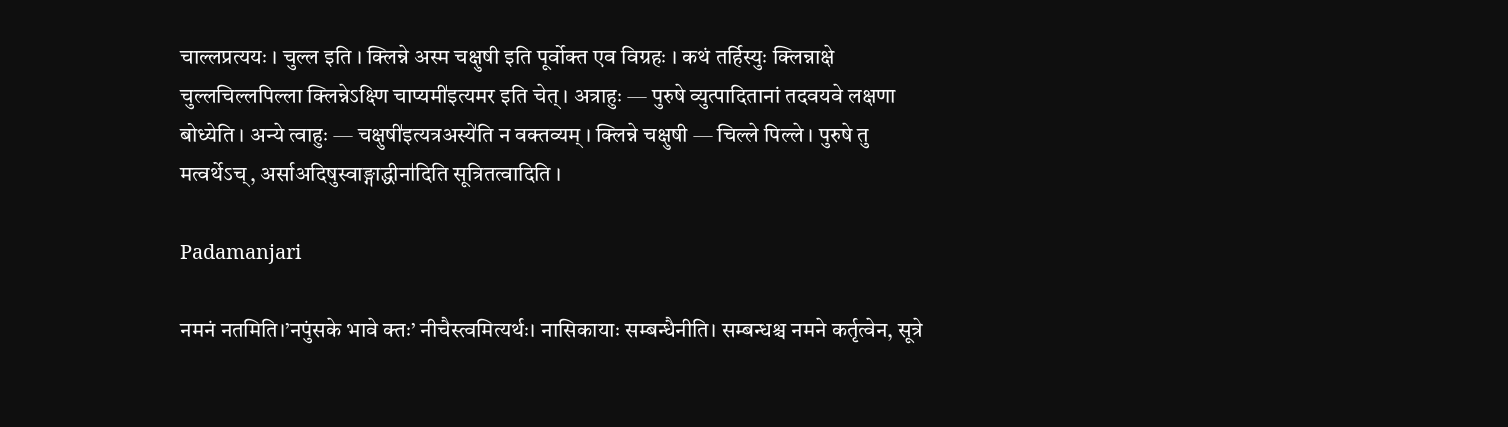चाल्लप्रत्ययः । चुल्ल इति । क्लिन्ने अस्म चक्षुषी इति पूर्वोक्त एव विग्रहः । कथं तर्हिस्युः क्लिन्नाक्षे चुल्लचिल्लपिल्ला क्लिन्नेऽक्ष्णि चाप्यमी॑इत्यमर इति चेत् । अत्राहुः — पुरुषे व्युत्पादितानां तदवयवे लक्षणा बोध्येति । अन्ये त्वाहुः — चक्षुषी॑इत्यत्रअस्ये॑ति न वक्तव्यम् । क्लिन्ने चक्षुषी — चिल्ले पिल्ले । पुरुषे तु मत्वर्थेऽच्, अर्साअदिषुस्वाङ्गाद्धीना॑दिति सूत्रितत्वादिति ।

Padamanjari

नमनं नतमिति।’नपुंसके भावे क्तः’ नीचैस्त्वमित्यर्थः। नासिकायाः सम्बन्धैनीति। सम्बन्धश्च नमने कर्तृत्वेन, सूत्रे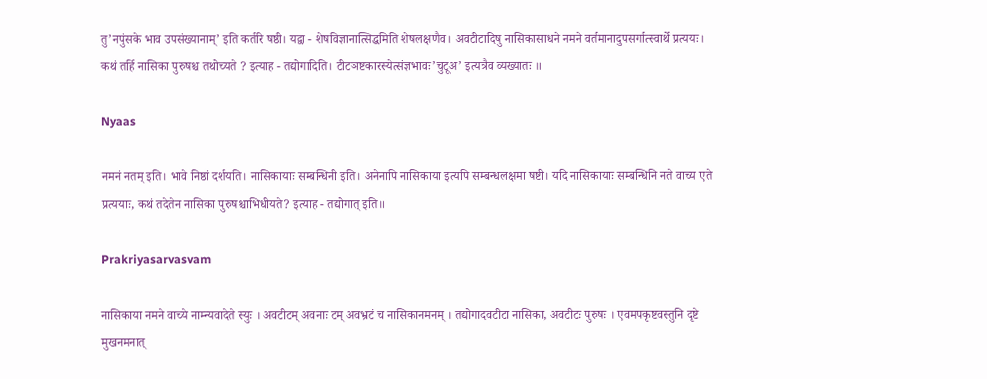तु’नपुंसके भाव उपसंख्यानाम्’ इति कर्तरि षष्ठी। यद्वा - शेषविज्ञानात्सिद्धमिति शेषलक्षणैव। अवटीटादिषु नासिकासाधने नमने वर्तमानादुपसर्गात्स्वार्थे प्रत्ययः। कथं तर्हि नासिका पुरुषश्च तथोच्यते ? इत्याह - तद्योगादिति। टीटञष्टकारस्येत्संज्ञभावः’चुटूअ’ इत्यत्रैव व्यख्यातः ॥

Nyaas

नमनं नतम् इति। भावे निष्ठां दर्शयति। नासिकायाः सम्बन्धिनी इति। अनेनापि नासिकाया इत्यपि सम्बन्धलक्षमा षष्टी। यदि नासिकायाः सम्बन्धिनि नते वाच्य एते प्रत्ययाः, कथं तदेतेन नासिका पुरुषश्चाभिधीयते? इत्याह - तद्योगात् इति॥

Prakriyasarvasvam

नासिकाया नमने वाच्ये नाम्न्यवादेते स्युः । अवटीटम् अवनाः टम् अवभ्रटं च नासिकानमनम् । तद्योगादवटीटा नासिका, अवटीटः पुरुषः । एवमपकृष्टवस्तुनि दृष्टे मुखनमनात्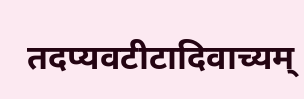तदप्यवटीटादिवाच्यम्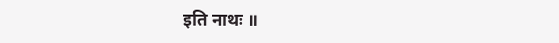इति नाथः ॥